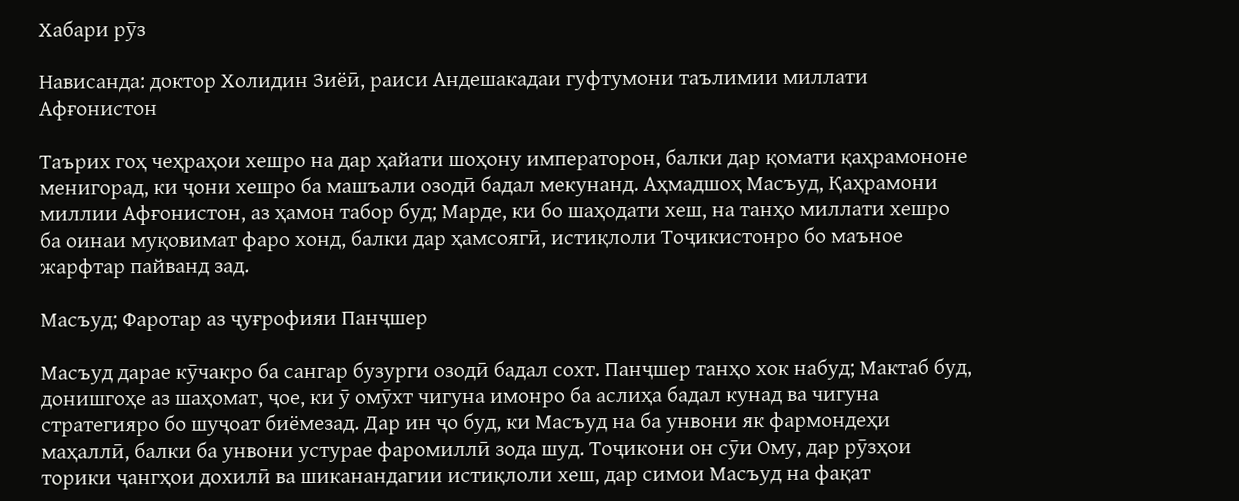Хабари рӯз

Нависанда: доктор Холидин Зиёӣ, раиси Андешакадаи гуфтумони таълимии миллати Афғонистон

Таърих гоҳ чеҳраҳои хешро на дар ҳайати шоҳону императорон, балки дар қомати қаҳрамононе менигорад, ки ҷони хешро ба машъали озодӣ бадал мекунанд. Аҳмадшоҳ Масъуд, Қаҳрамони миллии Афғонистон, аз ҳамон табор буд; Марде, ки бо шаҳодати хеш, на танҳо миллати хешро ба оинаи муқовимат фаро хонд, балки дар ҳамсоягӣ, истиқлоли Тоҷикистонро бо маъное жарфтар пайванд зад.

Масъуд; Фаротар аз ҷуғрофияи Панҷшер

Масъуд дарае кӯчакро ба сангар бузурги озодӣ бадал сохт. Панҷшер танҳо хок набуд; Мактаб буд, донишгоҳе аз шаҳомат, ҷое, ки ӯ омӯхт чигуна имонро ба аслиҳа бадал кунад ва чигуна стратегияро бо шуҷоат биёмезад. Дар ин ҷо буд, ки Масъуд на ба унвони як фармондеҳи маҳаллӣ, балки ба унвони устурае фаромиллӣ зода шуд. Тоҷикони он сӯи Ому, дар рӯзҳои торики ҷангҳои дохилӣ ва шиканандагии истиқлоли хеш, дар симои Масъуд на фақат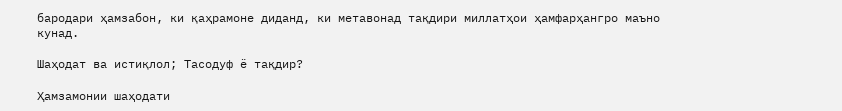бародари ҳамзабон, ки қаҳрамоне диданд, ки метавонад тақдири миллатҳои ҳамфарҳангро маъно кунад.

Шаҳодат ва истиқлол; Тасодуф ё тақдир?

Ҳамзамонии шаҳодати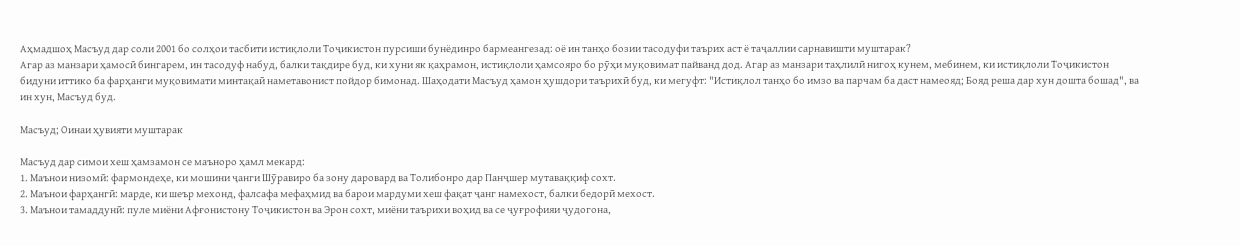Аҳмадшоҳ Масъуд дар соли 2001 бо солҳои тасбити истиқлоли Тоҷикистон пурсиши бунёдинро бармеангезад: оё ин танҳо бозии тасодуфи таърих аст ё таҷаллии сарнавишти муштарак?
Агар аз манзари ҳамосӣ бингарем, ин тасодуф набуд, балки тақдире буд, ки хуни як қаҳрамон, истиқлоли ҳамсояро бо рӯҳи муқовимат пайванд дод. Агар аз манзари таҳлилӣ нигоҳ кунем, мебинем, ки истиқлоли Тоҷикистон бидуни иттико ба фарҳанги муқовимати минтақаӣ наметавонист пойдор бимонад. Шаҳодати Масъуд ҳамон ҳушдори таърихӣ буд, ки мегуфт: "Истиқлол танҳо бо имзо ва парчам ба даст намеояд; Бояд реша дар хун дошта бошад", ва ин хун, Масъуд буд.

Масъуд; Оинаи ҳувияти муштарак

Масъуд дар симои хеш ҳамзамон се маъноро ҳамл мекард:
1. Маънои низомӣ: фармондеҳе, ки мошини ҷанги Шӯравиро ба зону даровард ва Толибонро дар Панҷшер мутаваққиф сохт.
2. Маънои фарҳангӣ: марде, ки шеър мехонд, фалсафа мефаҳмид ва барои мардуми хеш фақат ҷанг намехост, балки бедорӣ мехост.
3. Маънои тамаддунӣ: пуле миёни Афғонистону Тоҷикистон ва Эрон сохт, миёни таърихи воҳид ва се ҷуғрофияи ҷудогона,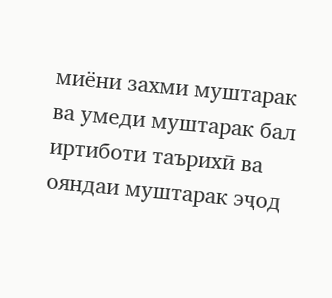миёни захми муштарак ва умеди муштарак бал иртиботи таърихӣ ва ояндаи муштарак эҷод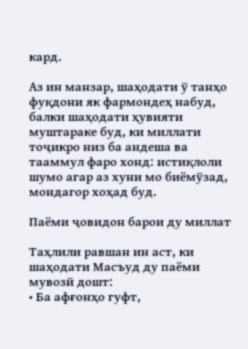кард.

Аз ин манзар, шаҳодати ӯ танҳо фуқдони як фармондеҳ набуд, балки шаҳодати ҳувияти муштараке буд, ки миллати тоҷикро низ ба андеша ва тааммул фаро хонд: истиқлоли шумо агар аз хуни мо биёмӯзад, мондагор хоҳад буд.

Паёми ҷовидон барои ду миллат

Таҳлили равшан ин аст, ки шаҳодати Масъуд ду паёми мувозӣ дошт:
• Ба афғонҳо гуфт,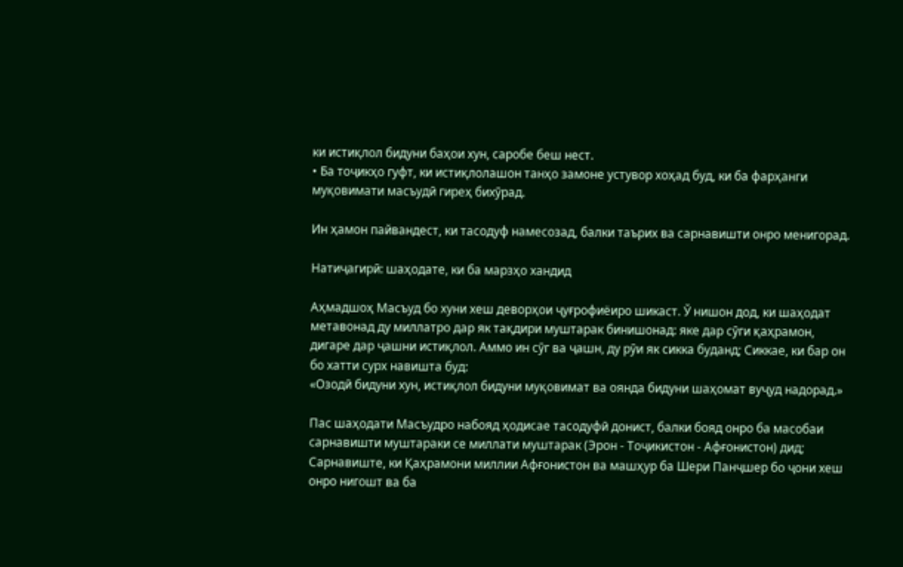ки истиқлол бидуни баҳои хун, саробе беш нест.
• Ба тоҷикҳо гуфт, ки истиқлолашон танҳо замоне устувор хоҳад буд, ки ба фарҳанги муқовимати масъудӣ гиреҳ бихӯрад.

Ин ҳамон пайвандест, ки тасодуф намесозад, балки таърих ва сарнавишти онро менигорад.

Натиҷагирӣ: шаҳодате, ки ба марзҳо хандид

Аҳмадшоҳ Масъуд бо хуни хеш деворҳои ҷуғрофиёиро шикаст. Ў нишон дод, ки шаҳодат метавонад ду миллатро дар як тақдири муштарак бинишонад: яке дар сӯги қаҳрамон, дигаре дар ҷашни истиқлол. Аммо ин сӯг ва ҷашн, ду рӯи як сикка буданд; Сиккае, ки бар он бо хатти сурх навишта буд:
«Озодӣ бидуни хун, истиқлол бидуни муқовимат ва оянда бидуни шаҳомат вуҷуд надорад.»

Пас шаҳодати Масъудро набояд ҳодисае тасодуфӣ донист, балки бояд онро ба масобаи сарнавишти муштараки се миллати муштарак (Эрон - Тоҷикистон - Афғонистон) дид; Сарнавиште, ки Қаҳрамони миллии Афғонистон ва машҳур ба Шери Панҷшер бо ҷони хеш онро нигошт ва ба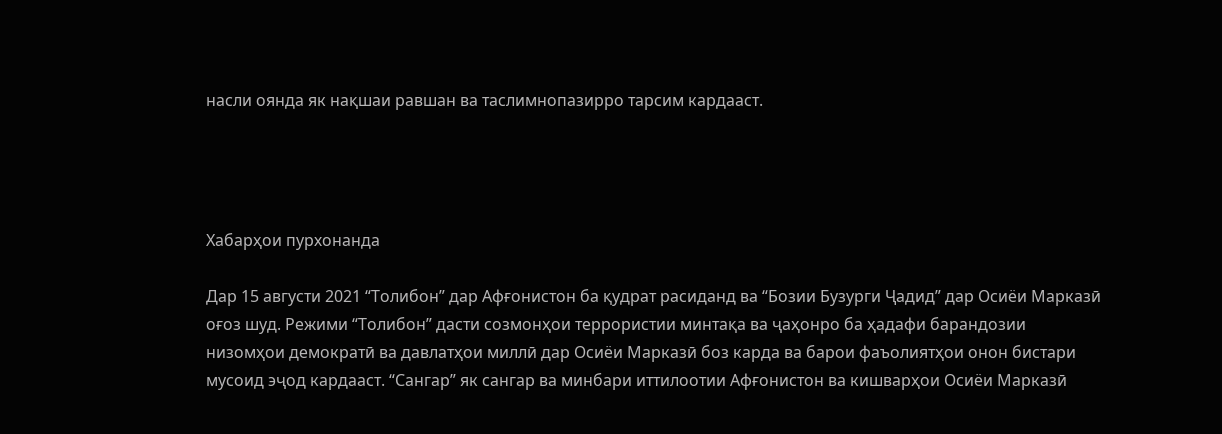насли оянда як нақшаи равшан ва таслимнопазирро тарсим кардааст.




Хабарҳои пурхонанда

Дар 15 августи 2021 “Толибон” дар Афғонистон ба қудрат расиданд ва “Бозии Бузурги Ҷадид” дар Осиёи Марказӣ оғоз шуд. Режими “Толибон” дасти созмонҳои террористии минтақа ва ҷаҳонро ба ҳадафи барандозии низомҳои демократӣ ва давлатҳои миллӣ дар Осиёи Марказӣ боз карда ва барои фаъолиятҳои онон бистари мусоид эҷод кардааст. “Сангар” як сангар ва минбари иттилоотии Афғонистон ва кишварҳои Осиёи Марказӣ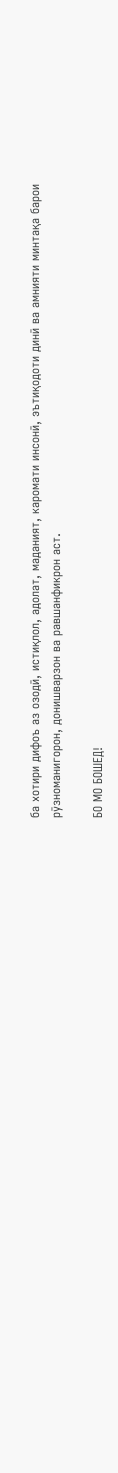ба хотири дифоъ аз озодӣ, истиқлол, адолат, маданият, каромати инсонӣ, эътиқодоти динӣ ва амнияти минтақа барои рӯзноманигорон, донишварзон ва равшанфикрон аст.

БО МО БОШЕД!